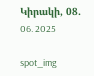Կիրակի, 08. 06. 2025

spot_img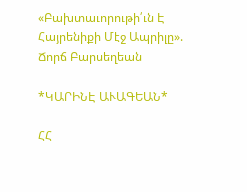«Բախտաւորութի՛ւն Է Հայրենիքի Մէջ Ապրիլը». Ճորճ Բարսեղեան

*ԿԱՐԻՆԷ ԱՒԱԳԵԱՆ*

ՀՀ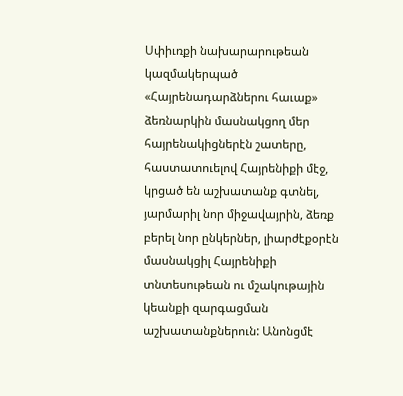Սփիւռքի նախարարութեան կազմակերպած «Հայրենադարձներու հաւաք» ձեռնարկին մասնակցող մեր հայրենակիցներէն շատերը, հաստատուելով Հայրենիքի մէջ,  կրցած են աշխատանք գտնել, յարմարիլ նոր միջավայրին, ձեռք բերել նոր ընկերներ, լիարժէքօրէն մասնակցիլ Հայրենիքի տնտեսութեան ու մշակութային կեանքի զարգացման աշխատանքներուն: Անոնցմէ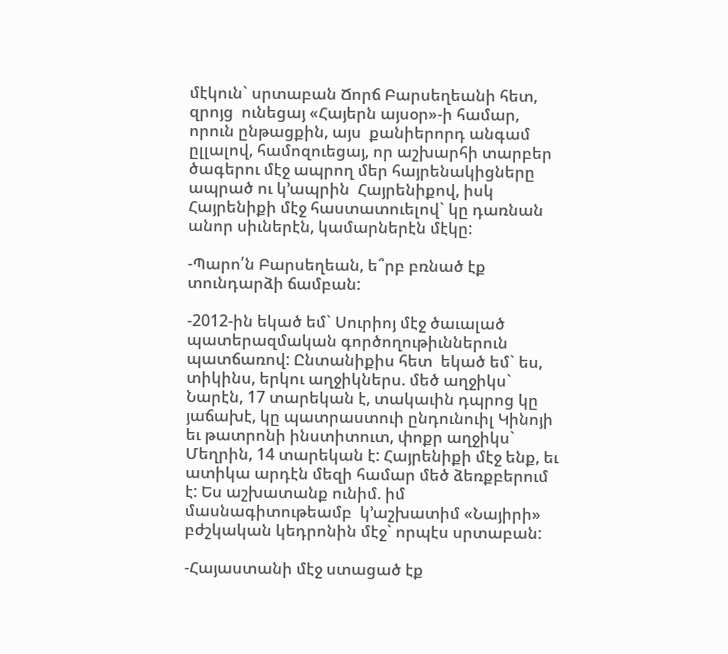մէկուն` սրտաբան Ճորճ Բարսեղեանի հետ,  զրոյց  ունեցայ «Հայերն այսօր»-ի համար, որուն ընթացքին, այս  քանիերորդ անգամ ըլլալով, համոզուեցայ, որ աշխարհի տարբեր ծագերու մէջ ապրող մեր հայրենակիցները ապրած ու կ’ապրին  Հայրենիքով, իսկ Հայրենիքի մէջ հաստատուելով` կը դառնան  անոր սիւներէն, կամարներէն մէկը:

-Պարո՛ն Բարսեղեան, ե՞րբ բռնած էք տունդարձի ճամբան:

-2012-ին եկած եմ` Սուրիոյ մէջ ծաւալած պատերազմական գործողութիւններուն պատճառով: Ընտանիքիս հետ  եկած եմ` ես, տիկինս, երկու աղջիկներս. մեծ աղջիկս`  Նարէն, 17 տարեկան է, տակաւին դպրոց կը յաճախէ, կը պատրաստուի ընդունուիլ Կինոյի եւ թատրոնի ինստիտուտ, փոքր աղջիկս` Մեղրին, 14 տարեկան է: Հայրենիքի մէջ ենք, եւ ատիկա արդէն մեզի համար մեծ ձեռքբերում է: Ես աշխատանք ունիմ. իմ մասնագիտութեամբ  կ’աշխատիմ «Նայիրի» բժշկական կեդրոնին մէջ` որպէս սրտաբան:

-Հայաստանի մէջ ստացած էք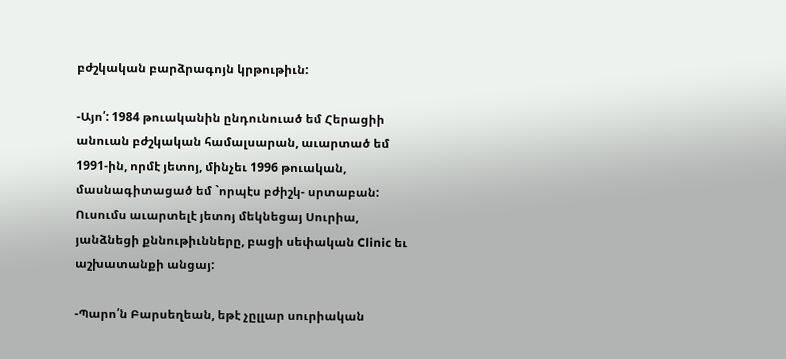բժշկական բարձրագոյն կրթութիւն:

-Այո՛: 1984 թուականին ընդունուած եմ Հերացիի անուան բժշկական համալսարան, աւարտած եմ 1991-ին, որմէ յետոյ, մինչեւ 1996 թուական, մասնագիտացած եմ `որպէս բժիշկ- սրտաբան: Ուսումս աւարտելէ յետոյ մեկնեցայ Սուրիա, յանձնեցի քննութիւնները, բացի սեփական Clinic եւ աշխատանքի անցայ:

-Պարո՛ն Բարսեղեան, եթէ չըլլար սուրիական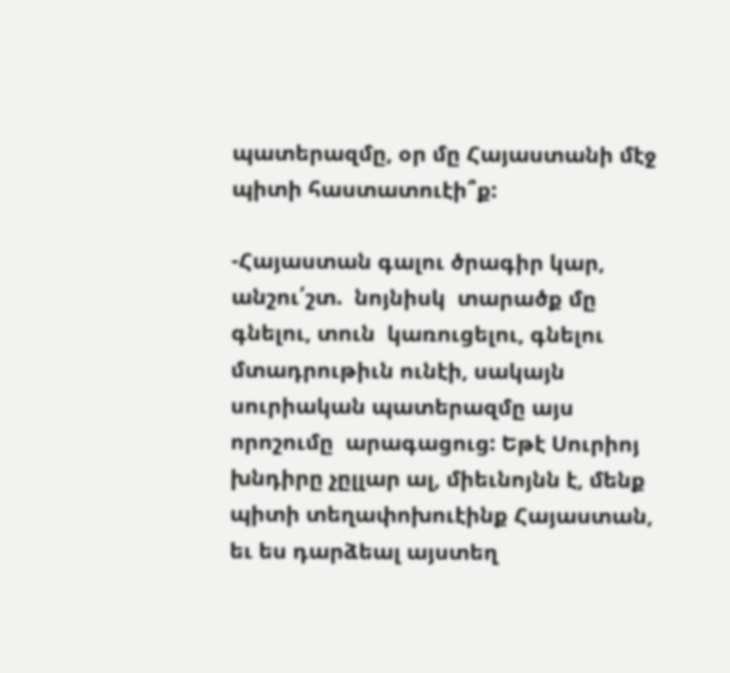պատերազմը, օր մը Հայաստանի մէջ  պիտի հաստատուէի՞ք:

-Հայաստան գալու ծրագիր կար, անշու՛շտ.  նոյնիսկ  տարածք մը գնելու, տուն  կառուցելու, գնելու մտադրութիւն ունէի, սակայն սուրիական պատերազմը այս որոշումը  արագացուց: Եթէ Սուրիոյ խնդիրը չըլլար ալ, միեւնոյնն է, մենք պիտի տեղափոխուէինք Հայաստան, եւ ես դարձեալ այստեղ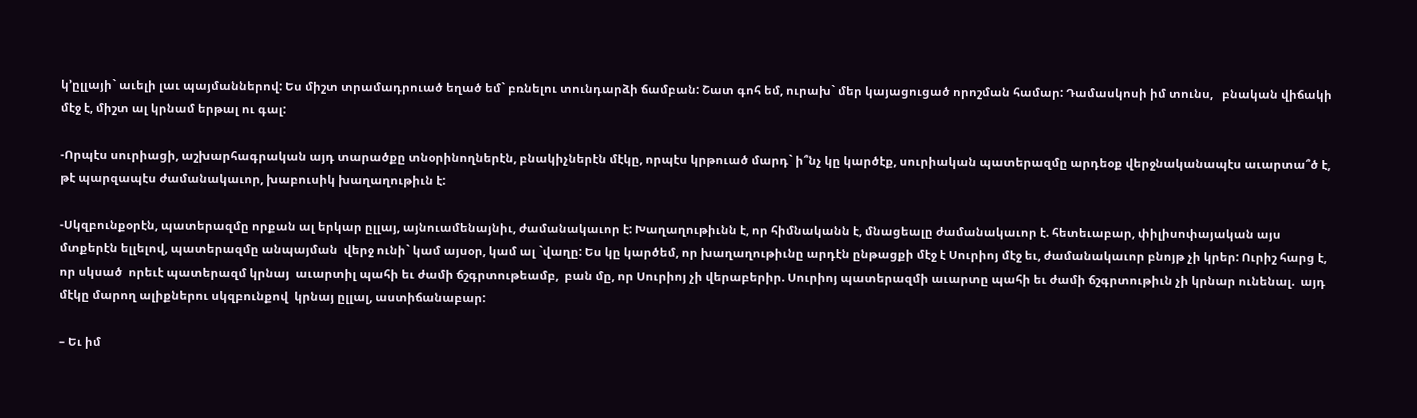կ’ըլլայի` աւելի լաւ պայմաններով: Ես միշտ տրամադրուած եղած եմ` բռնելու տունդարձի ճամբան: Շատ գոհ եմ, ուրախ` մեր կայացուցած որոշման համար: Դամասկոսի իմ տունս,   բնական վիճակի մէջ է, միշտ ալ կրնամ երթալ ու գալ:

-Որպէս սուրիացի, աշխարհագրական այդ տարածքը տնօրինողներէն, բնակիչներէն մէկը, որպէս կրթուած մարդ` ի՞նչ կը կարծէք, սուրիական պատերազմը արդեօք վերջնականապէս աւարտա՞ծ է, թէ պարզապէս ժամանակաւոր, խաբուսիկ խաղաղութիւն է:

-Սկզբունքօրէն, պատերազմը որքան ալ երկար ըլլայ, այնուամենայնիւ, ժամանակաւոր է: Խաղաղութիւնն է, որ հիմնականն է, մնացեալը ժամանակաւոր է. հետեւաբար, փիլիսոփայական այս մտքերէն ելլելով, պատերազմը անպայման  վերջ ունի` կամ այսօր, կամ ալ `վաղը: Ես կը կարծեմ, որ խաղաղութիւնը արդէն ընթացքի մէջ է Սուրիոյ մէջ եւ, ժամանակաւոր բնոյթ չի կրեր: Ուրիշ հարց է, որ սկսած  որեւէ պատերազմ կրնայ  աւարտիլ պահի եւ ժամի ճշգրտութեամբ,  բան մը, որ Սուրիոյ չի վերաբերիր. Սուրիոյ պատերազմի աւարտը պահի եւ ժամի ճշգրտութիւն չի կրնար ունենալ.  այդ մէկը մարող ալիքներու սկզբունքով  կրնայ ըլլալ, աստիճանաբար:

– Եւ իմ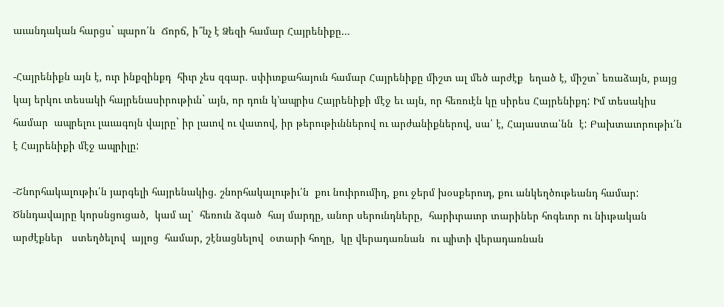աւանդական հարցս` պարո՛ն  Ճորճ, ի՞նչ է Ձեզի համար Հայրենիքը…

-Հայրենիքն այն է, ուր ինքզինքդ  հիւր չես զգար. սփիւռքահայուն համար Հայրենիքը միշտ ալ մեծ արժէք  եղած է, միշտ` եռաձայն, բայց կայ երկու տեսակի հայրենասիրութիւն` այն, որ դուն կ’ապրիս Հայրենիքի մէջ եւ այն, որ հեռուէն կը սիրես Հայրենիքդ: Իմ տեսակիս համար  ապրելու լաւագոյն վայրը` իր լաւով ու վատով, իր թերութիւններով ու արժանիքներով, սա՛ է, Հայաստա՛նն  է: Բախտաւորութիւ՛ն է Հայրենիքի մէջ ապրիլը:

-Շնորհակալութիւ՛ն յարգելի հայրենակից. շնորհակալութիւ՛ն  քու նուիրումիդ, քու ջերմ խօսքերուդ, քու անկեղծութեանդ համար: Ծննդավայրը կորսնցուցած,  կամ ալ՝  հեռուն ձգած  հայ մարդը, անոր սերունդները,  հարիւրաւոր տարիներ հոգեւոր ու նիւթական արժէքներ   ստեղծելով  այլոց  համար, շէնացնելով  օտարի հողը,  կը վերադառնան  ու պիտի վերադառնան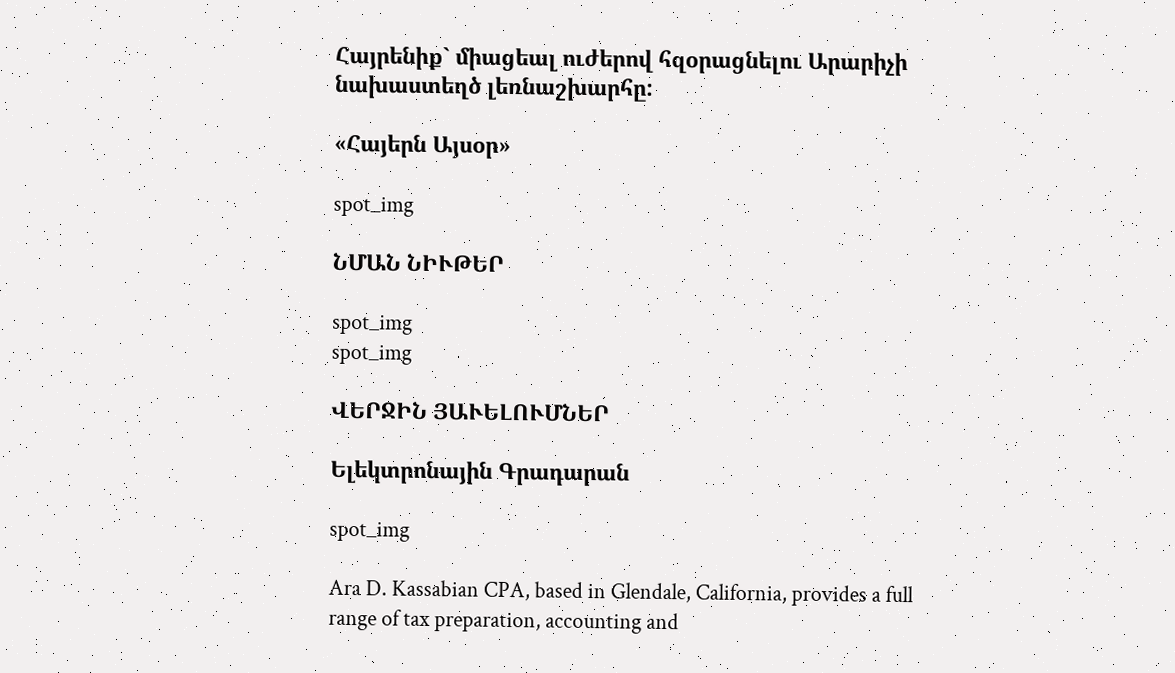Հայրենիք` միացեալ ուժերով հզօրացնելու Արարիչի նախաստեղծ լեռնաշխարհը:

«Հայերն Այսօր»

spot_img

ՆՄԱՆ ՆԻՒԹԵՐ

spot_img
spot_img

ՎԵՐՋԻՆ ՅԱՒԵԼՈՒՄՆԵՐ

Ելեկտրոնային Գրադարան

spot_img

Ara D. Kassabian CPA, based in Glendale, California, provides a full range of tax preparation, accounting and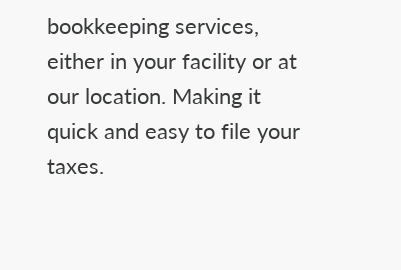bookkeeping services, either in your facility or at our location. Making it quick and easy to file your taxes.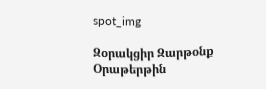spot_img

Զօրակցիր Զարթօնք Օրաթերթին